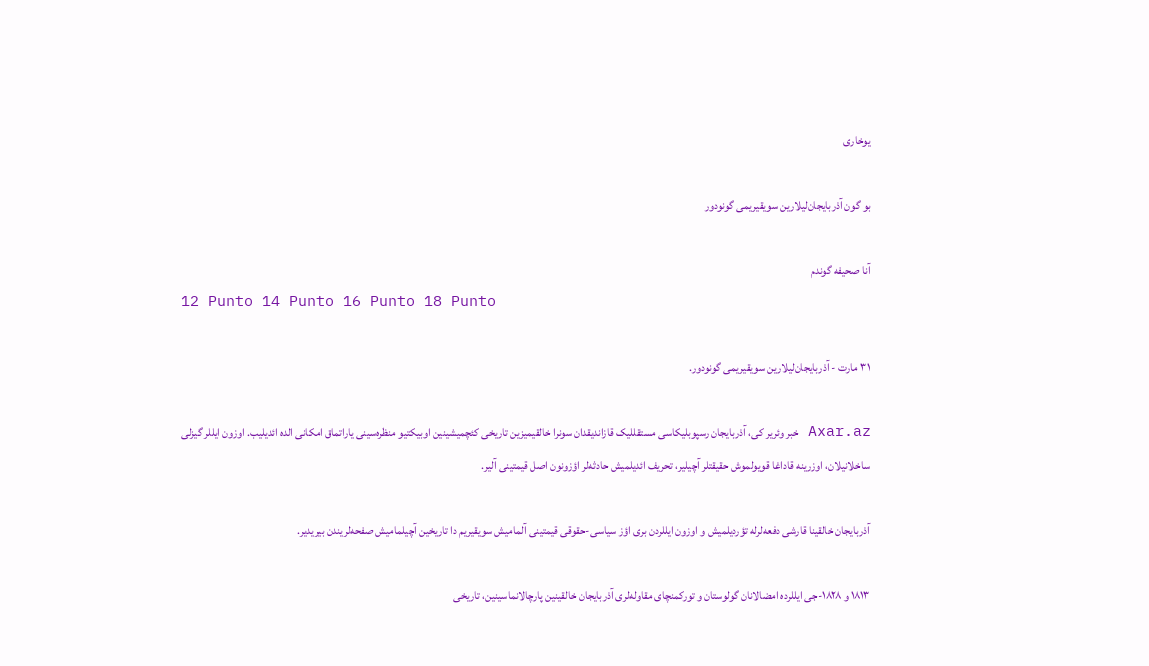یوخاری

بو گون آذربایجان‌لیلارین سویقیریمی گونودور

آنا صحیفه گوندم
12 Punto 14 Punto 16 Punto 18 Punto

۳۱ مارت - آذربایجان‌لیلارین سویقیریمی گونودور.

Axar.az خبر وئریر کی، آذربایجان رسپوبلیکاسی مستقللیک قازاندیقدان سونرا خالقیمیزین تاریخی کئچمیشینین اوبیکتیو منظره‌سینی یاراتماق امکانی الده ائدیلیب. اوزون ایللر گیزلی ساخلانیلان، اوزرینه قاداغا قویولموش حقیقتلر آچیلیر، تحریف ائدیلمیش حادثه‌لر اؤزونون اصل قیمتینی آلیر.

آذربایجان خالقینا قارشی دفعه‌لرله تؤردیلمیش و اوزون ایللردن بری اؤز سیاسی-حقوقی قیمتینی آلمامیش سویقیریم دا تاریخین آچیلمامیش صفحه‌لریندن بیریدیر.

۱۸۱۳ و ۱۸۲۸-جی ایللرده امضالانان گولوستان و تورکمنچای مقاوله‌لری آذربایجان خالقینین پارچالانماسینین، تاریخی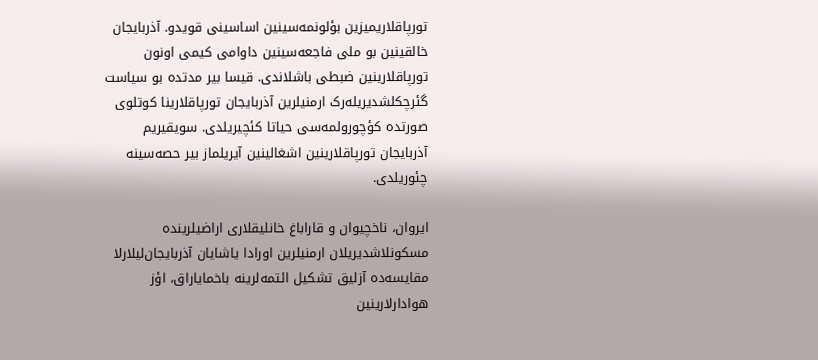تورپاقلاریمیزین بؤلونمه‌سینین اساسینی قویدو. آذربایجان خالقینین بو ملی فاجعه‌سینین داوامی کیمی اونون تورپاقلارینین ضبطی باشلاندی. قیسا بیر مدتده بو سیاست گئرچکلشدیریله‌رک ارمنیلرین آذربایجان تورپاقلارینا کوتلوی صورتده کؤچورولمه‌سی حیاتا کئچیریلدی. سویقیریم آذربایجان تورپاقلارینین اشغالینین آیریلماز بیر حصه‌سینه چئوریلدی.

ایروان، ناخچیوان و قاراباغ خانلیقلاری اراضیلرینده مسکونلاشدیریلان ارمنیلرین اورادا یاشایان آذربایجان‌لیلارلا مقایسه‌ده آزلیق تشکیل ائتمه‌لرینه باخمایاراق، اؤز هوادارلارینین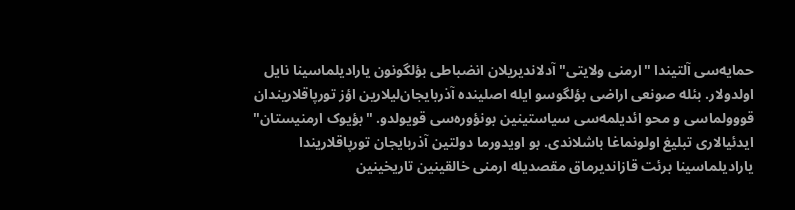حمایه‌سی آلتیندا "ارمنی ولایتی" آدلاندیریلان انضباطی بؤلگونون یارادیلماسینا نایل اولدولار. بئله صونعی اراضی بؤلگوسو ایله اصلینده آذربایجان‌لیلارین اؤز تورپاقلاریندان قووولماسی و محو ائدیلمه‌سی سیاستینین بونؤوره‌سی قویولدو. "بؤیوک ارمنیستان" ایدئیالاری تبلیغ اولونماغا باشلاندی. بو اویدورما دولتین آذربایجان تورپاقلاریندا یارادیلماسینا برئت قازاندیرماق مقصدیله ارمنی خالقینین تاریخینین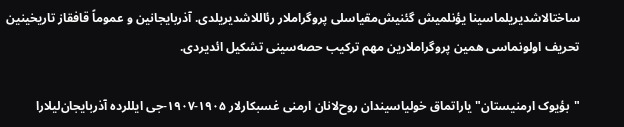ساختالاشدیریلماسینا یؤنلمیش گئنیش‌مقیاسلی پروگراملار رئاللاشدیریلدی. آذربایجانین و عموماً قافقاز تاریخینین تحریف اولونماسی همین پروگراملارین مهم ترکیب حصه‌سینی تشکیل ائدیردی.

"بؤیوک ارمنیستان" یاراتماق خولیاسیندان روح‌لانان ارمنی غسبکارلار ۱۹۰۵-۱۹۰۷-جی ایللرده آذربایجان‌لیلارا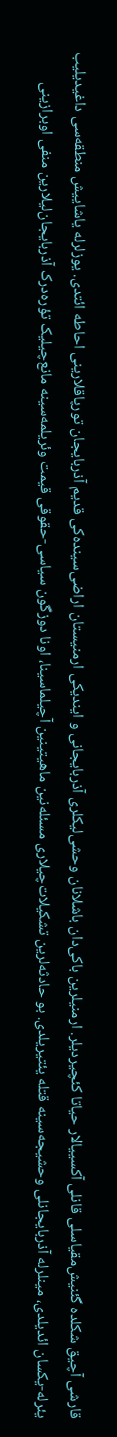قارشی آچیق شکلده گئنیش‌مقیاسلی قانلی آکسییالار حیاتا کئچیردیلر. ارمنیلرین باکی‌دان باشلانان وحشی‌لیکلری آذربایجانی و ایندیکی ارمنیستان اراضی‌سینده‌کی قدیم آذربایجان تورپاقلارینی احاطه ائتدی. یوزلرله یاشاییش منطقه‌سی داغیدیلیب یئرله-یکسان ائدیلدی، مینلرله آذربایجانلی وحشیجه‌سینه قتله یئتیریلدی. بو حادثه‌لرین تشکیلات‌چیلاری مسئله‌نین ماهیتینین آچیلماسینا، اونا دوزگون سیاسی-حقوقی قیمت وئریلمه‌سینه مانع‌چیلیک تؤره‌درک آذربایجان‌لیلارین منفی اوبرازینی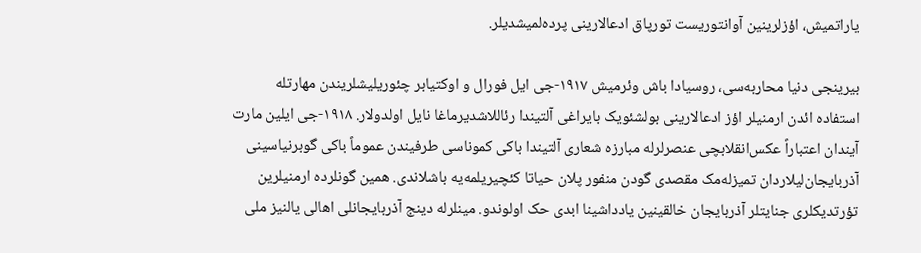یاراتمیش، اؤزلرینین آوانتوریست تورپاق ادعالارینی پرده‌لمیشدیلر.

بیرینجی دنیا محاربه‌سی، روسیادا باش وئرمیش ۱۹۱۷-جی ایل فورال و اوکتیابر چئوریلیشلریندن مهارتله استفاده ائد‌ن ارمنیلر اؤز ادعالارینی بولشئویک بایراغی آلتیندا رئاللاشدیرماغا نایل اولدولار. ۱۹۱۸-جی ایلین مارت آیندان اعتباراً عکس‌انقلابچی عنصرلرله مبارزه شعاری آلتیندا باکی کموناسی طرفیندن عموماً باکی گوبرنیاسینی آذربایجان‌لیلاردان تمیزله‌مک مقصدی گودن منفور پلان حیاتا کئچیریلمه‌یه باشلاندی. همین گونلرده ارمنیلرین تؤرتدیکلری جنایتلر آذربایجان خالقینین یادداشینا ابدی حک اولوندو. مینلرله دینج آذربایجانلی اهالی یالنیز ملی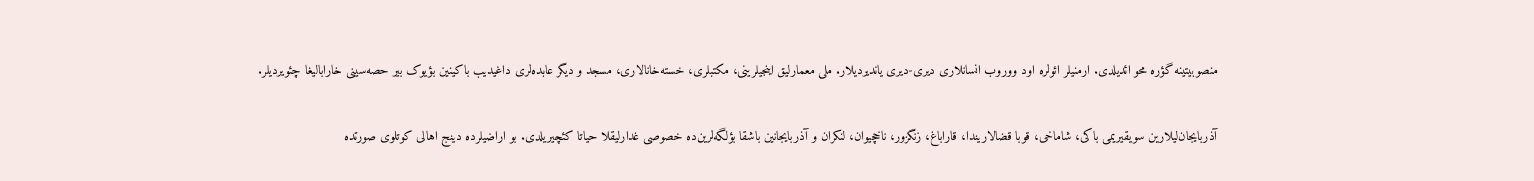منصوبیتینه گؤره محو ائدیلدی. ارمنیلر ائولره اود ووروب انسانلاری دیری-دیری یاندیردیلار. ملی معمارلیق اینجیلرینی، مکتبلری، خسته‌خانالاری، مسجد و دیگر عابده‌لری داغیدیب باکینین بؤیوک بیر حصه‌سینی خارابالیغا چئویردیلر.

آذربایجان‌لیلارین سویقیریمی باکی، شاماخی، قوبا قضالاریندا، قاراباغ، زنگزور، ناخچیوان، لنکران و آذربایجانین باشقا بؤلگه‌لرین‌ده خصوصی غدارلیقلا حیاتا کئچیریلدی. بو اراضیلرده دینج اهالی کوتلوی صورتده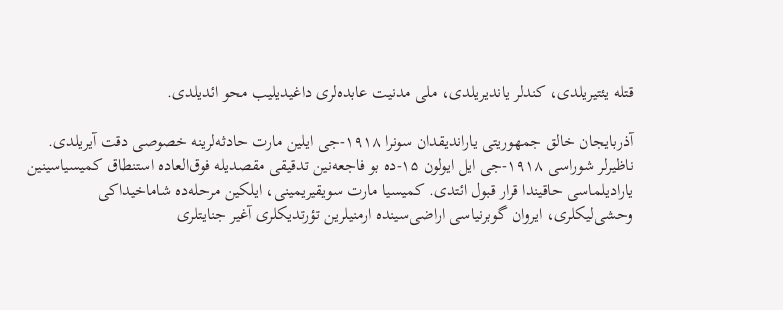قتله یئتیریلدی، کندلر یاندیریلدی، ملی مدنیت عابده‌لری داغیدیلیب محو ائدیلدی.

آذربایجان خالق جمهوریتی یاراندیقدان سونرا ۱۹۱۸-جی ایلین مارت حادثه‌لرینه خصوصی دقت آیریلدی. ناظیرلر شوراسی ۱۹۱۸-جی ایل ایولون ۱۵-ده بو فاجعه‌نین تدقیقی مقصدیله فوق‌العاده استنطاق کمیسیاسینین یارادیلماسی حاقیندا قرار قبول ائتدی. کمیسیا مارت سویقیریمینی، ایلکین مرحله‌ده شاماخیداکی وحشی‌لیکلری، ایروان گوبرنیاسی اراضی‌سینده ارمنیلرین تؤرتدیکلری آغیر جنایتلری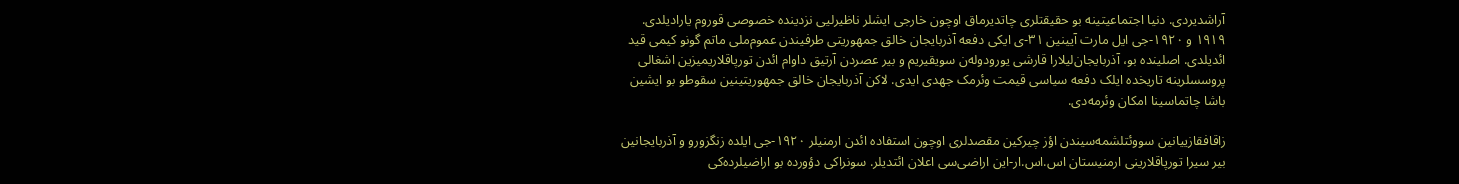آراشدیردی. دنیا اجتماعیتینه بو حقیقتلری چاتدیرماق اوچون خارجی ایشلر ناظیرلیی نزدینده خصوصی قوروم یارادیلدی. ۱۹۱۹ و ۱۹۲۰-جی ایل مارت آیینین ۳۱-ی ایکی دفعه آذربایجان خالق جمهوریتی طرفیندن عموم‌ملی ماتم گونو کیمی قید ائدیلدی. اصلینده بو، آذربایجان‌لیلارا قارشی یورودوله‌ن سویقیریم و بیر عصردن آرتیق داوام ائد‌ن تورپاقلاریمیزین اشغالی پروسسلرینه تاریخده ایلک دفعه سیاسی قیمت وئرمک جهدی ایدی. لاکن آذربایجان خالق جمهوریتینین سقوطو بو ایشین باشا چاتماسینا امکان وئرمه‌دی.

زاقافقازییانین سووئتلشمه‌سیندن اؤز چیرکین مقصدلری اوچون استفاده ائد‌ن ارمنیلر ۱۹۲۰-جی ایلده زنگزورو و آذربایجانین بیر سیرا تورپاقلارینی ارمنیستان اس.اس.ار-این اراضی‌سی اعلان ائتدیلر. سونراکی دؤورده بو اراضیلرده‌کی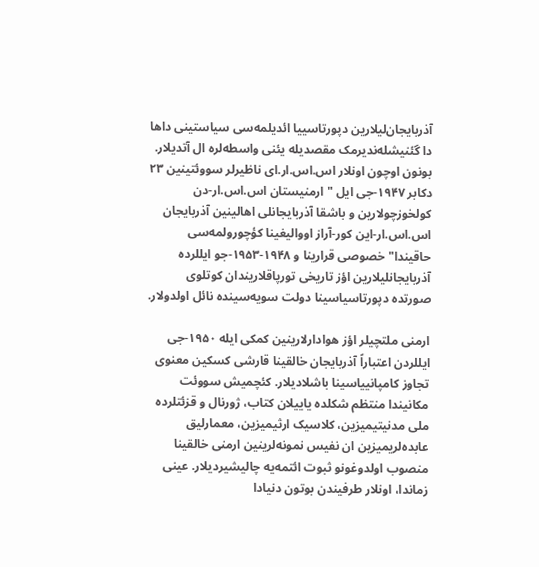آذربایجان‌لیلارین دپورتاسییا ائدیلمه‌سی سیاستینی داها دا گئنیشله‌ندیرمک مقصدیله یئنی واسطه‌لره ال آتدیلار. بونون اوچون اونلار اس.اس.ار.ای ناظیرلر سووئتینین ۲۳ دکابر ۱۹۴۷-جی ایل "ارمنیستان اس.اس.ار-دن کولخوزچولارین و باشقا آذربایجانلی اهالینین آذربایجان اس.اس.ار-این کور-آراز اووالیغینا کؤچورولمه‌سی حاقیندا" خصوصی قرارینا و ۱۹۴۸-۱۹۵۳-جو ایللرده آذربایجانلیلارین اؤز تاریخی تورپاقلاریندان کوتلوی صورتده دپورتاسیاسینا دولت سویه‌سینده نائل اولدولار.

ارمنی ملتچیلر اؤز هوادارلارینین کمکی ایله ۱۹۵۰-جی ایللردن اعتباراً آذربایجان خالقینا قارشی کسکین معنوی تجاوز کامپانییاسینا باشلادیلار. کئچمیش سووئت مکانیندا منتظم شکلده یاییلان کتاب، ژورنال و قزئتلرده ملی مدنیتیمیزین، کلاسیک ارثیمیزین، معمارلیق عابده‌لریمیزین ان نفیس نمونه‌لرینین ارمنی خالقینا منصوب اولدوغونو ثبوت ائتمه‌یه چالیشیردیلار. عینی زماندا، اونلار طرفیندن بوتون دنیادا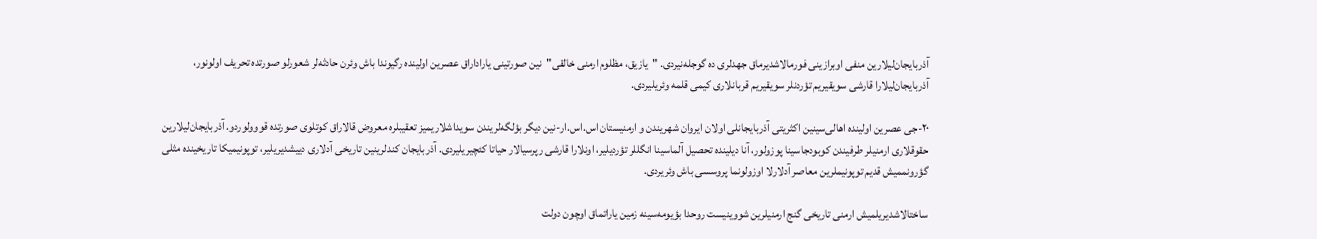آذربایجان‌لیلارین منفی اوبرازینی فورمالاشدیرماق جهدلری ده گوجله‌نیردی. "یازیق، مظلوم ارمنی خالقی"نین صورتینی یاراداراق عصرین اولینده رگیوندا باش وئرن حادثه‌لر شعورلو صورتده تحریف اولونور، آذربایجان‌لیلارا قارشی سویقیریم تؤردنلر سویقیریم قربانلاری کیمی قلمه وئریلیردی.

۲۰-جی عصرین اولینده اهالی‌سینین اکثریتی آذربایجانلی اولان ایروان شهریندن و ارمنیستان اس.اس.ار-نین دیگر بؤلگه‌لریندن سویداشلاریمیز تعقیبلره معروض قالاراق کوتلوی صورتده قووولوردو. آذربایجان‌لیلارین حقوقلاری ارمنیلر طرفیندن کوبودجاسینا پوزولور، آنا دیلینده تحصیل آلماسینا انگللر تؤردیلیر، اونلارا قارشی رپرسیالار حیاتا کئچیریلیردی. آذربایجان کندلرینین تاریخی آدلاری دییشدیریلیر، توپونیمیکا تاریخینده مثلی گؤرونممیش قدیم توپونیملرین معاصر آدلارلا اوزولونما پروسسی باش وئریردی.

ساختالاشدیریلمیش ارمنی تاریخی گنج ارمنیلرین شووینیست روحدا بؤیومه‌سینه زمین یاراتماق اوچون دولت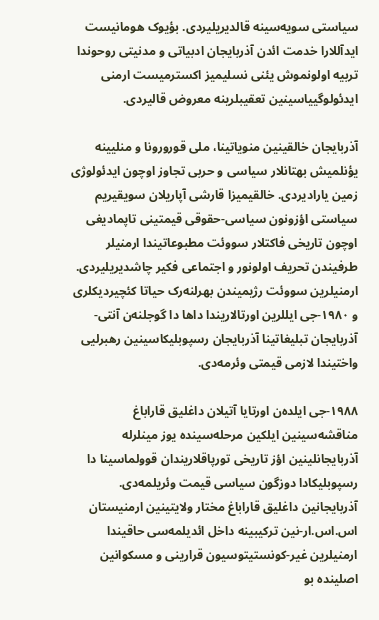سیاستی سویه‌سینه قالدیریلیردی. بؤیوک هومانیست ایدآللارا خدمت ائد‌ن آذربایجان ادبیاتی و مدنیتی روحوندا تربیه اولونموش یئنی نسلیمیز اکسترمیست ارمنی ایدئولوگییاسینین تعقیبلرینه معروض قالیردی.

آذربایجان خالقینین منویاتینا، ملی قورورونا و منلیینه یؤنلمیش بهتانلار سیاسی و حربی تجاوز اوچون ایدئولوژی زمین یارادیردی. خالقیمیزا قارشی آپاریلان سویقیریم سیاستی اؤزونون سیاسی-حقوقی قیمتینی تاپمادیغی اوچون تاریخی فاکتلار سووئت مطبوعاتیندا ارمنیلر طرفیندن تحریف اولونور و اجتماعی فکیر چاشدیریلیردی. ارمنیلرین سووئت رژیمیندن بهرلنه‌رک حیاتا کئچیردیکلری و ۱۹۸۰-جی ایللرین اورتالاریندا داها دا گوجلنه‌ن آنتی-آذربایجان تبلیغاتینا آذربایجان رسپوبلیکاسینین رهبرلیی واختیندا لازمی قیمتی وئرمه‌دی.

۱۹۸۸-جی ایلده‌ن اورتایا آتیلان داغلیق قاراباغ مناقشه‌سینین ایلکین مرحله‌سینده یوز مینلرله آذربایجانلینین اؤز تاریخی تورپاقلاریندان قوولماسینا دا رسپوبلیکادا دوزگون سیاسی قیمت وئریلمه‌دی. آذربایجانین داغلیق قاراباغ مختار ولایتینین ارمنیستان اس.اس.ار-نین ترکیبینه داخل ائدیلمه‌سی حاقیندا ارمنیلرین غیر-کونستیتوسیون قرارینی و مسکوانین اصلینده بو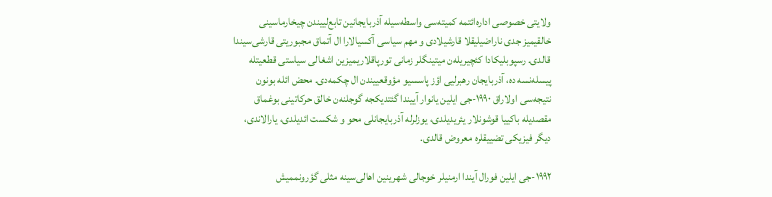ولایتی خصوصی اداره‌ائتمه کمیته‌سی واسطه‌سیله آذربایجانین تابع‌لییندن چیخارماسینی خالقیمیز جدی ناراضیلیقلا قارشیلادی و مهم سیاسی آکسیالارا ال آتماق مجبوریتی قارشی‌سیندا قالدی. رسپوبلیکادا کئچیریله‌ن میتینگلر زمانی تورپاقلاریمیزین اشغالی سیاستی قطعیتله پیسله‌نسه ده، آذربایجان رهبرلیی اؤز پاسسیو مؤوقعییندن ال چکمه‌دی. محض ائله بونون نتیجه‌سی اولاراق ۱۹۹۰-جی ایلین یانوار آییندا گئتدیکجه گوجلنه‌ن خالق حرکاتینی بوغماق مقصدیله باکییا قوشونلار یئریدیلدی، یوزلرله آذربایجانلی محو و شکست ائدیلدی، یارالاندی، دیگر فیزیکی تضییقلره معروض قالدی.

۱۹۹۲-جی ایلین فورال آیندا ارمنیلر خوجالی شهرینین اهالی‌سینه مثلی گؤرونممیش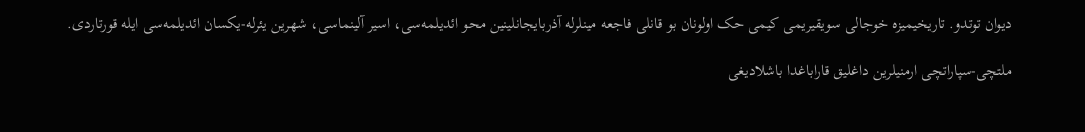دیوان توتدو. تاریخیمیزه خوجالی سویقیریمی کیمی حک اولونان بو قانلی فاجعه مینلرله آذربایجانلینین محو ائدیلمه‌سی، اسیر آلینماسی، شهرین یئرله-یکسان ائدیلمه‌سی ایله قورتاردی.

ملتچی-سپاراتچی ارمنیلرین داغلیق قاراباغدا باشلادیغی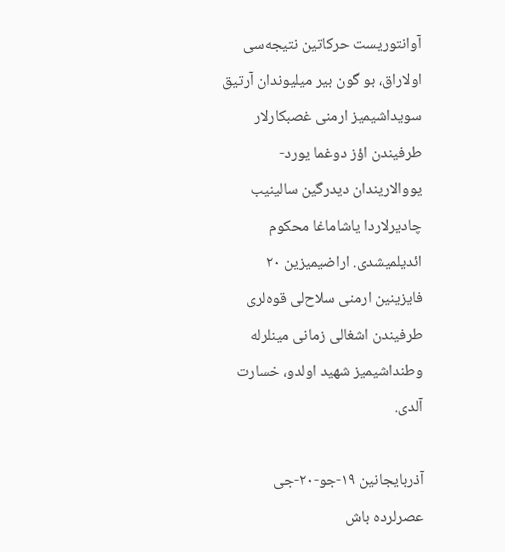آوانتوریست حرکاتین نتیجه‌سی اولاراق، بو گون بیر میلیوندان آرتیق سویداشیمیز ارمنی غصبکارلار طرفیندن اؤز دوغما یورد-یووالاریندان دیدرگین سالینیب چادیرلاردا یاشاماغا محکوم ائدیلمیشدی. اراضیمیزین ۲۰ فایزینین ارمنی سلاح‌لی قوه‌لری طرفیندن اشغالی زمانی مینلرله وطنداشیمیز شهید اولدو، خسارت آلدی.

آذربایجانین ۱۹-جو-۲۰-جی عصرلرده باش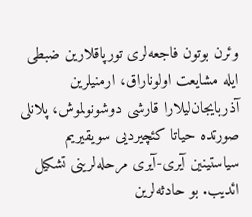وئرن بوتون فاجعه‌لری تورپاقلارین ضبطی ایله مشایعت اولوناراق، ارمنیلرین آذربایجان‌لیلارا قارشی دوشونولموش، پلانلی صورتده حیاتا کئچیردیی سویقیریم سیاستینین آیری-آیری مرحله‌لرینی تشکیل ائدیب. بو حادثه‌لرین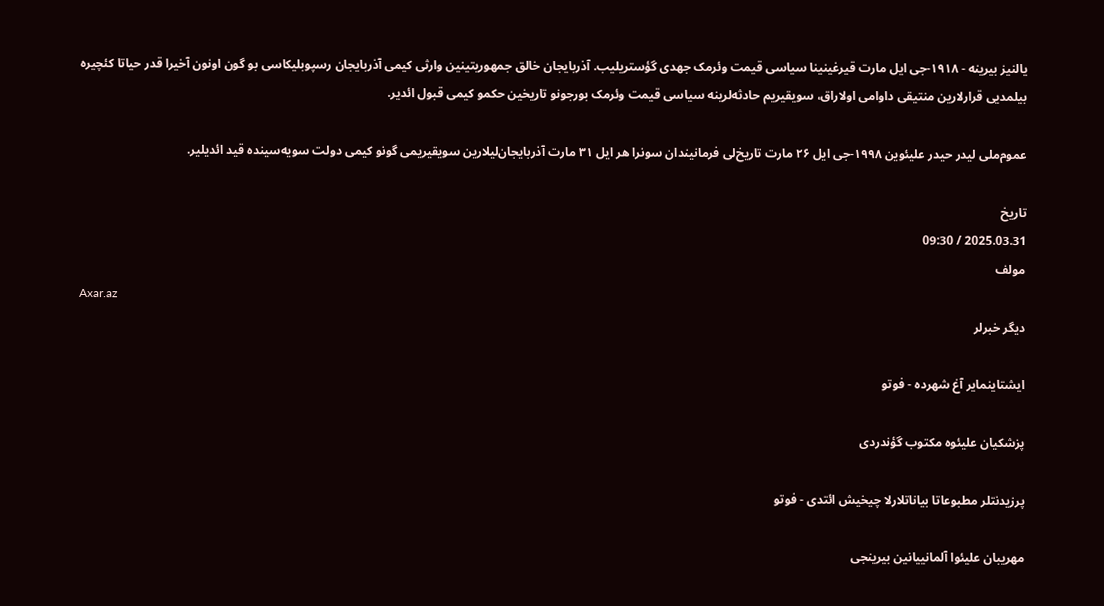یالنیز بیرینه - ۱۹۱۸-جی ایل مارت قیرغینینا سیاسی قیمت وئرمک جهدی گؤستریلیب. آذربایجان خالق جمهوریتینین وارثی کیمی آذربایجان رسپوبلیکاسی بو گون اونون آخیرا قدر حیاتا کئچیره بیلمدیی قرارلارین منتیقی داوامی اولاراق، سویقیریم حادثه‌لرینه سیاسی قیمت وئرمک بورجونو تاریخین حکمو کیمی قبول ائدیر.

عموم‌ملی لیدر حیدر علیئوین ۱۹۹۸-جی ایل ۲۶ مارت تاریخ‌لی فرمانیندان سونرا هر ایل ۳۱ مارت آذربایجان‌لیلارین سویقیریمی گونو کیمی دولت سویه‌سینده قید ائدیلیر.

تاریخ
2025.03.31 / 09:30
مولف
Axar.az
دیگر خبرلر

ایشتاینمایر آغ شهرده - فوتو

پزشکیان علیئوه مکتوب گؤندردی

پرزیدنتلر مطبوعاتا بیاناتلارلا چیخیش ائتدی - فوتو

مهریبان علیئوا آلمانییانین بیرینجی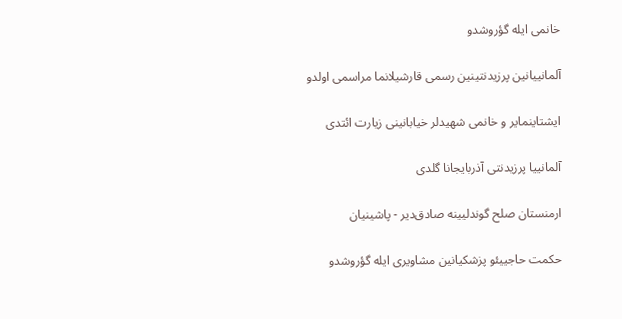خانمی ایله گؤروشدو

آلمانییانین پرزیدنتینین رسمی قارشیلانما مراسمی اولدو

ایشتاینمایر و خانمی شهیدلر خیابانینی زیارت ائتدی

آلمانییا پرزیدنتی آذربایجانا گلدی

ارمنستان صلح گوندلیینه صادق‌دیر - پاشینیان

حکمت حاجییئو پزشکیانین مشاویری ایله گؤروشدو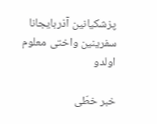پزشکیانین آذربایجانا سفرینین واختی معلوم اولدو

خبر خطّی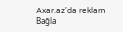Axar.az'da reklam Bağla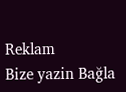Reklam
Bize yazin Bağla